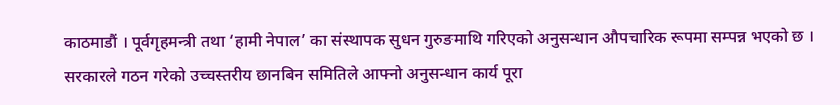काठमाडौं । पूर्वगृहमन्त्री तथा ‘हामी नेपाल’ का संस्थापक सुधन गुरुङमाथि गरिएको अनुसन्धान औपचारिक रूपमा सम्पन्न भएको छ ।
सरकारले गठन गरेको उच्चस्तरीय छानबिन समितिले आफ्नो अनुसन्धान कार्य पूरा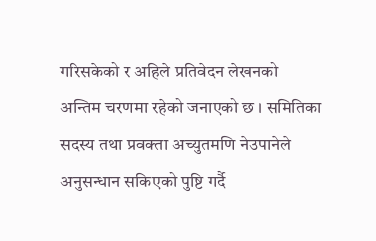गरिसकेको र अहिले प्रतिवेदन लेखनको अन्तिम चरणमा रहेको जनाएको छ । समितिका सदस्य तथा प्रवक्ता अच्युतमणि नेउपानेले अनुसन्धान सकिएको पुष्टि गर्दै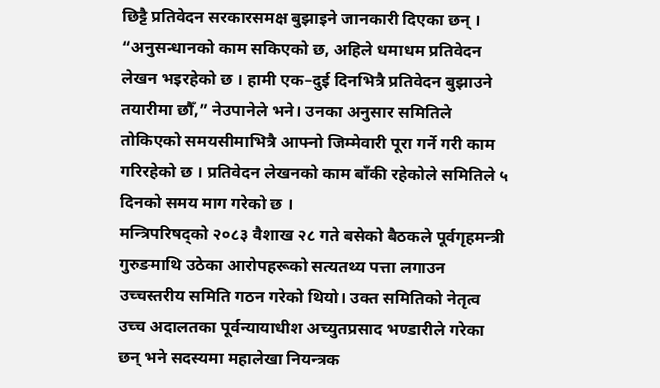छिट्टै प्रतिवेदन सरकारसमक्ष बुझाइने जानकारी दिएका छन् । “अनुसन्धानको काम सकिएको छ, अहिले धमाधम प्रतिवेदन लेखन भइरहेको छ । हामी एक–दुई दिनभित्रै प्रतिवेदन बुझाउने तयारीमा छौँ,” नेउपानेले भने। उनका अनुसार समितिले तोकिएको समयसीमाभित्रै आफ्नो जिम्मेवारी पूरा गर्ने गरी काम गरिरहेको छ । प्रतिवेदन लेखनको काम बाँकी रहेकोले समितिले ५ दिनको समय माग गरेको छ ।
मन्त्रिपरिषद्को २०८३ वैशाख २८ गते बसेको बैठकले पूर्वगृहमन्त्री गुरुङमाथि उठेका आरोपहरूको सत्यतथ्य पत्ता लगाउन उच्चस्तरीय समिति गठन गरेको थियो। उक्त समितिको नेतृत्व उच्च अदालतका पूर्वन्यायाधीश अच्युतप्रसाद भण्डारीले गरेका छन् भने सदस्यमा महालेखा नियन्त्रक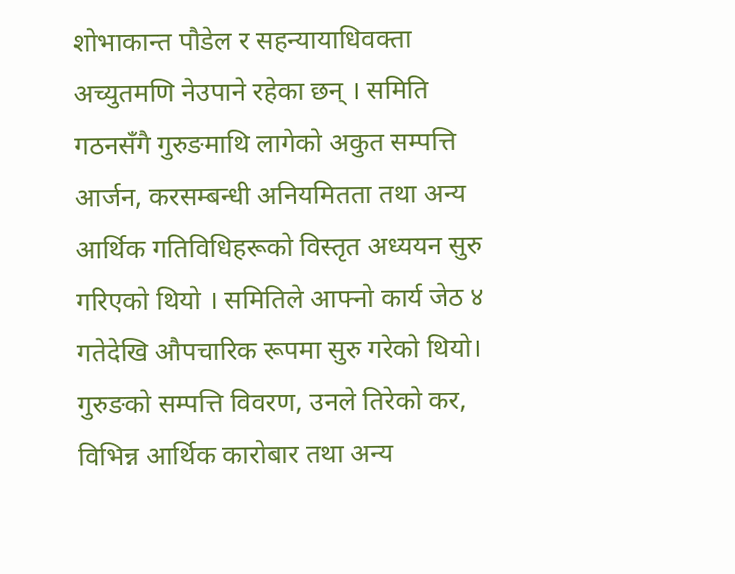शोभाकान्त पौडेल र सहन्यायाधिवक्ता अच्युतमणि नेउपाने रहेका छन् । समिति गठनसँगै गुरुङमाथि लागेको अकुत सम्पत्ति आर्जन, करसम्बन्धी अनियमितता तथा अन्य आर्थिक गतिविधिहरूको विस्तृत अध्ययन सुरु गरिएको थियो । समितिले आफ्नो कार्य जेठ ४ गतेदेखि औपचारिक रूपमा सुरु गरेको थियो। गुरुङको सम्पत्ति विवरण, उनले तिरेको कर, विभिन्न आर्थिक कारोबार तथा अन्य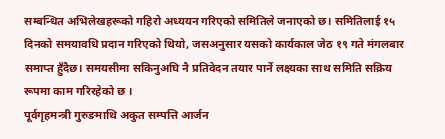सम्बन्धित अभिलेखहरूको गहिरो अध्ययन गरिएको समितिले जनाएको छ। समितिलाई १५ दिनको समयावधि प्रदान गरिएको थियो, जसअनुसार यसको कार्यकाल जेठ १९ गते मंगलबार समाप्त हुँदैछ। समयसीमा सकिनुअघि नै प्रतिवेदन तयार पार्ने लक्ष्यका साथ समिति सक्रिय रूपमा काम गरिरहेको छ ।
पूर्वगृहमन्त्री गुरुङमाथि अकुत सम्पत्ति आर्जन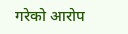गरेको आरोप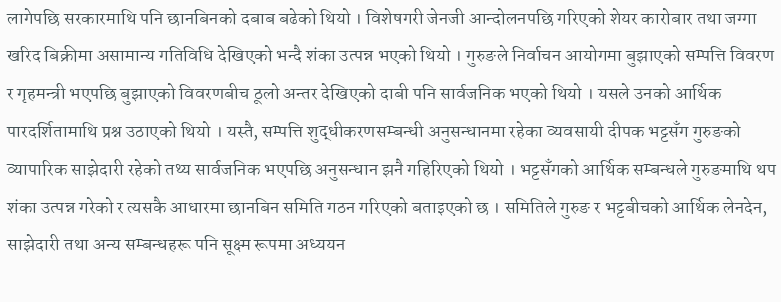लागेपछि सरकारमाथि पनि छानबिनको दबाब बढेको थियो । विशेषगरी जेनजी आन्दोलनपछि गरिएको शेयर कारोबार तथा जग्गा खरिद बिक्रीमा असामान्य गतिविधि देखिएको भन्दै शंका उत्पन्न भएको थियो । गुरुङले निर्वाचन आयोगमा बुझाएको सम्पत्ति विवरण र गृहमन्त्री भएपछि बुझाएको विवरणबीच ठूलो अन्तर देखिएको दाबी पनि सार्वजनिक भएको थियो । यसले उनको आर्थिक पारदर्शितामाथि प्रश्न उठाएको थियो । यस्तै, सम्पत्ति शुद्धीकरणसम्बन्धी अनुसन्धानमा रहेका व्यवसायी दीपक भट्टसँग गुरुङको व्यापारिक साझेदारी रहेको तथ्य सार्वजनिक भएपछि अनुसन्धान झनै गहिरिएको थियो । भट्टसँगको आर्थिक सम्बन्धले गुरुङमाथि थप शंका उत्पन्न गरेको र त्यसकै आधारमा छानबिन समिति गठन गरिएको बताइएको छ । समितिले गुरुङ र भट्टबीचको आर्थिक लेनदेन, साझेदारी तथा अन्य सम्बन्धहरू पनि सूक्ष्म रूपमा अध्ययन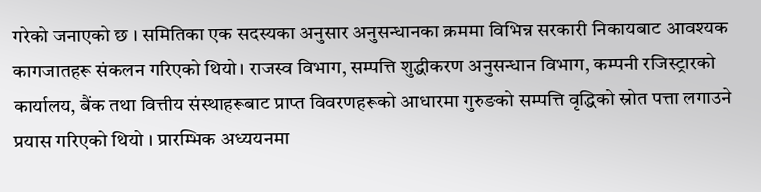गरेको जनाएको छ । समितिका एक सदस्यका अनुसार अनुसन्धानका क्रममा विभिन्न सरकारी निकायबाट आवश्यक कागजातहरू संकलन गरिएको थियो। राजस्व विभाग, सम्पत्ति शुद्धीकरण अनुसन्धान विभाग, कम्पनी रजिस्ट्रारको कार्यालय, बैंक तथा वित्तीय संस्थाहरूबाट प्राप्त विवरणहरूको आधारमा गुरुङको सम्पत्ति वृद्धिको स्रोत पत्ता लगाउने प्रयास गरिएको थियो । प्रारम्भिक अध्ययनमा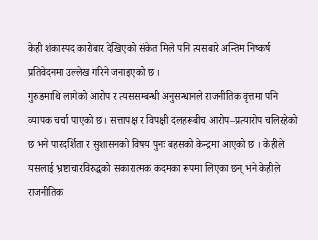केही शंकास्पद कारोबार देखिएको संकेत मिले पनि त्यसबारे अन्तिम निष्कर्ष प्रतिवेदनमा उल्लेख गरिने जनाइएको छ ।
गुरुङमाथि लागेको आरोप र त्यससम्बन्धी अनुसन्धानले राजनीतिक वृत्तमा पनि व्यापक चर्चा पाएको छ। सत्तापक्ष र विपक्षी दलहरूबीच आरोप–प्रत्यारोप चलिरहेको छ भने पारदर्शिता र सुशासनको विषय पुनः बहसको केन्द्रमा आएको छ । केहीले यसलाई भ्रष्टाचारविरुद्धको सकारात्मक कदमका रूपमा लिएका छन् भने केहीले राजनीतिक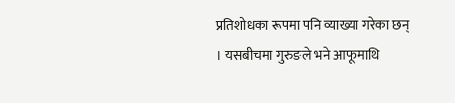प्रतिशोधका रूपमा पनि व्याख्या गरेका छन् । यसबीचमा गुरुङले भने आफूमाथि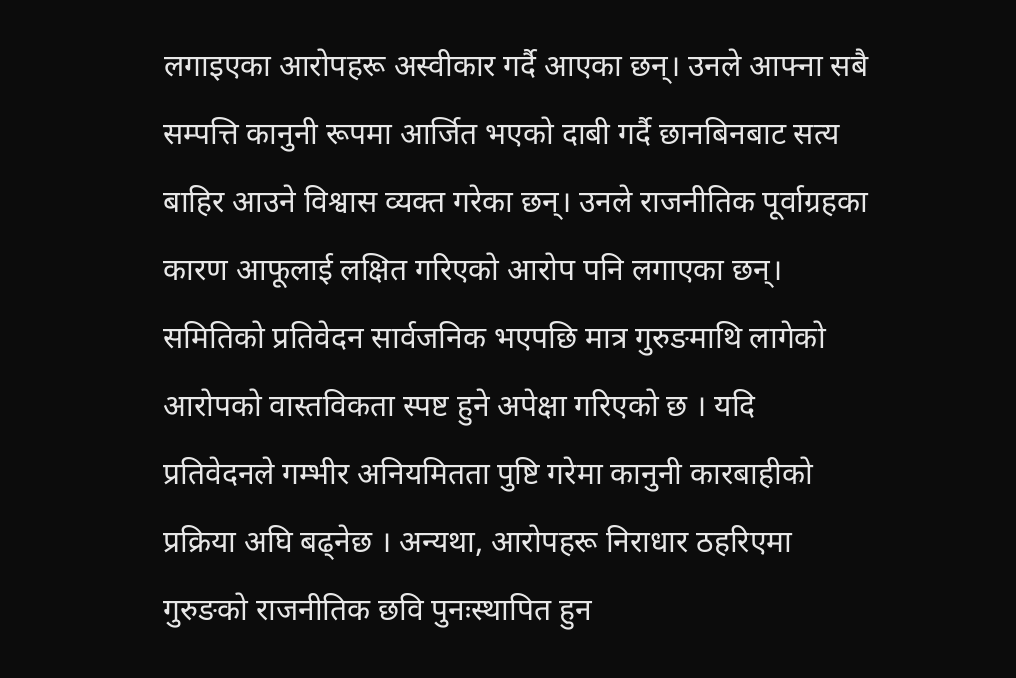लगाइएका आरोपहरू अस्वीकार गर्दै आएका छन्। उनले आफ्ना सबै सम्पत्ति कानुनी रूपमा आर्जित भएको दाबी गर्दै छानबिनबाट सत्य बाहिर आउने विश्वास व्यक्त गरेका छन्। उनले राजनीतिक पूर्वाग्रहका कारण आफूलाई लक्षित गरिएको आरोप पनि लगाएका छन्।
समितिको प्रतिवेदन सार्वजनिक भएपछि मात्र गुरुङमाथि लागेको आरोपको वास्तविकता स्पष्ट हुने अपेक्षा गरिएको छ । यदि प्रतिवेदनले गम्भीर अनियमितता पुष्टि गरेमा कानुनी कारबाहीको प्रक्रिया अघि बढ्नेछ । अन्यथा, आरोपहरू निराधार ठहरिएमा गुरुङको राजनीतिक छवि पुनःस्थापित हुन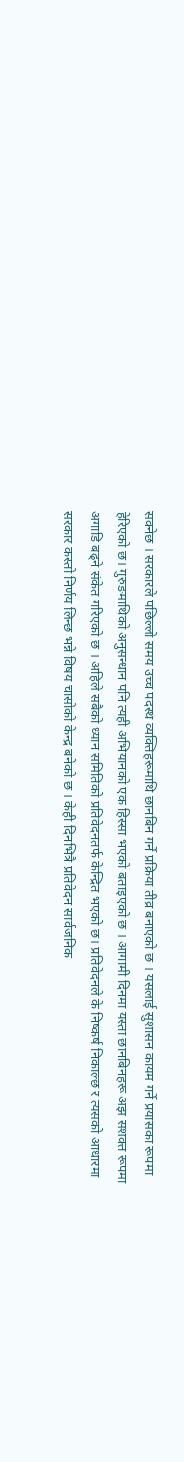सक्नेछ । सरकारले पछिल्लो समय उच्च पदस्थ व्यक्तिहरूमाथि छानबिन गर्ने प्रक्रिया तीव्र बनाएको छ । यसलाई सुशासन कायम गर्ने प्रयासका रूपमा हेरिएको छ। गुरुङमाथिको अनुसन्धान पनि त्यही अभियानको एक हिस्सा भएको बताइएको छ । आगामी दिनमा यस्ता छानबिनहरू अझ सशक्त रूपमा अगाडि बढ्ने संकेत गरिएको छ । अहिले सबैको ध्यान समितिको प्रतिवेदनतर्फ केन्द्रित भएको छ। प्रतिवेदनले के निष्कर्ष निकाल्छ र त्यसको आधारमा सरकार कस्तो निर्णय लिन्छ भन्ने विषय चासोको केन्द्र बनेको छ । केही दिनभित्रै प्रतिवेदन सार्वजनिक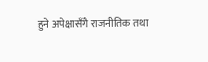हुने अपेक्षासँगै राजनीतिक तथा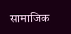सामाजिक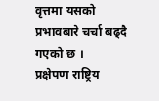वृत्तमा यसको प्रभावबारे चर्चा बढ्दै गएको छ ।
प्रक्षेपण राष्ट्रिय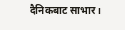दैनिकबाट साभार।